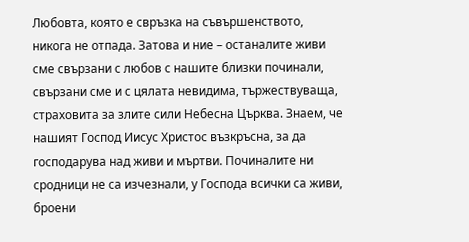Любовта, която е свръзка на съвършенството, никога не отпада. Затова и ние – останалите живи сме свързани с любов с нашите близки починали, свързани сме и с цялата невидима, тържествуваща, страховита за злите сили Небесна Църква. Знаем, че нашият Господ Иисус Христос възкръсна, за да господарува над живи и мъртви. Починалите ни сродници не са изчезнали, у Господа всички са живи, броени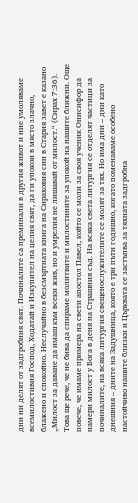дни ни делят от задгробния свят. Починалите са преминали в другия живот и ние умоляваме всемилостивия Господ, Ходатай и Изкупител на целия свят, да ги упокои в място злачно, блажено и спокойно. Неслучайно в безсмъртната книга на Сираховия син в Стария завет е казано „Милост за даване да имаш към всеки жив, но и умрелия не лишавай от милост.“ (Сирах 7:36). Това ще рече, че не бива да спираме молитвите и милостините за упокой на нашите ближни. Още повече, че имаме примера на свети апостол Павел, който се моли за своя ученик Онисифор да намери милост у Бога в деня на Страшния съд. На всяка света литургия се отделят частици за починалите, на всяка литургия свещенослужителите се молят за тях. Но има дни – дни като днешния – дните на Задушница, която е три пъти годишно, когато поменаваме особено настойчиво нашите близки и Църквата се застъпва за тяхната задгробна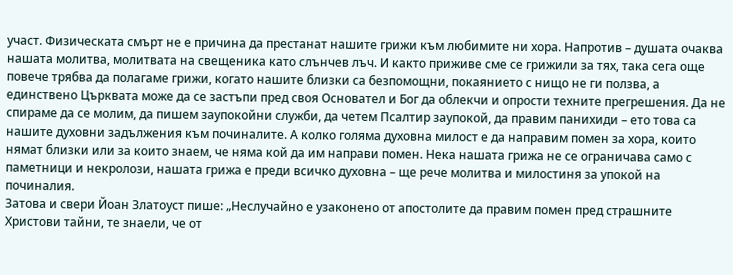участ. Физическата смърт не е причина да престанат нашите грижи към любимите ни хора. Напротив – душата очаква нашата молитва, молитвата на свещеника като слънчев лъч. И както приживе сме се грижили за тях, така сега още повече трябва да полагаме грижи, когато нашите близки са безпомощни, покаянието с нищо не ги ползва, а единствено Църквата може да се застъпи пред своя Основател и Бог да облекчи и опрости техните прегрешения. Да не спираме да се молим, да пишем заупокойни служби, да четем Псалтир заупокой, да правим панихиди – ето това са нашите духовни задължения към починалите. А колко голяма духовна милост е да направим помен за хора, които нямат близки или за които знаем, че няма кой да им направи помен. Нека нашата грижа не се ограничава само с паметници и некролози, нашата грижа е преди всичко духовна – ще рече молитва и милостиня за упокой на починалия.
Затова и свери Йоан Златоуст пише: „Неслучайно е узаконено от апостолите да правим помен пред страшните Христови тайни, те знаели, че от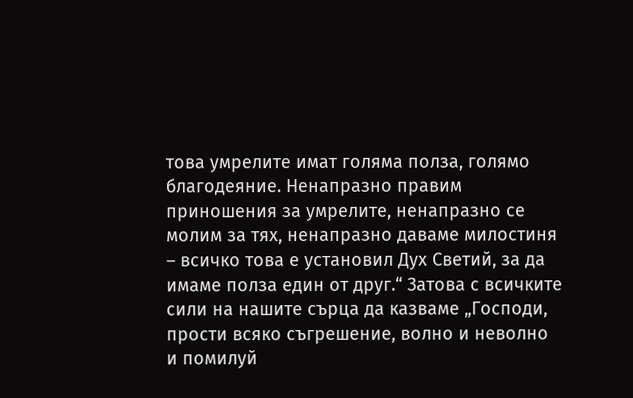това умрелите имат голяма полза, голямо благодеяние. Ненапразно правим приношения за умрелите, ненапразно се молим за тях, ненапразно даваме милостиня – всичко това е установил Дух Светий, за да имаме полза един от друг.“ Затова с всичките сили на нашите сърца да казваме „Господи, прости всяко съгрешение, волно и неволно и помилуй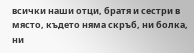всички наши отци, братя и сестри в място, където няма скръб, ни болка, ни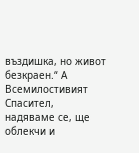въздишка, но живот безкраен.“ А Всемилостивият Спасител, надяваме се, ще облекчи и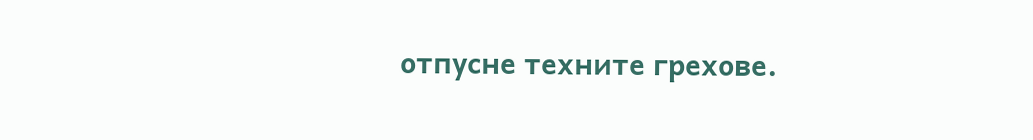отпусне техните грехове.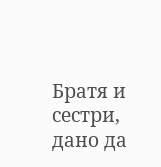Братя и сестри, дано да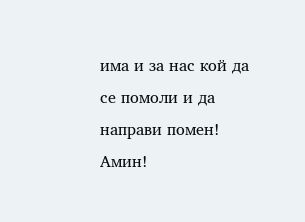има и за нас кой да се помоли и да направи помен! Амин!